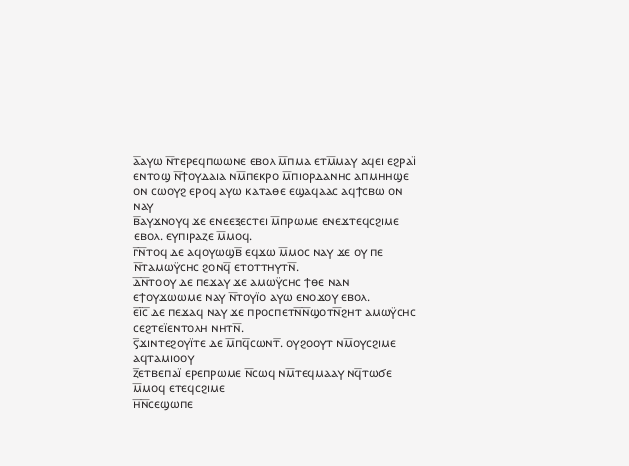ⲁ̅ⲁⲩⲱ ⲛ̅ⲧⲉⲣⲉϥⲡⲱⲱⲛⲉ ⲉⲃⲟⲗ ⲙ̅ⲡⲙⲁ ⲉⲧⲙ̅ⲙⲁⲩ ⲁϥⲉⲓ ⲉϩⲣⲁⲓ̈ ⲉⲛⲧⲟϣ ⲛ̅ϯⲟⲩⲇⲁⲓⲁ ⲛⲙ̅ⲡⲉⲕⲣⲟ ⲙ̅ⲡⲓⲟⲣⲇⲁⲛⲏⲥ ⲁⲡⲙⲏⲏϣⲉ ⲟⲛ ⲥⲱⲟⲩϩ ⲉⲣⲟϥ ⲁⲩⲱ ⲕⲁⲧⲁⲑⲉ ⲉϣⲁϥⲁⲁⲥ ⲁϥϯⲥⲃⲱ ⲟⲛ ⲛⲁⲩ
ⲃ̅ⲁⲩϫⲛⲟⲩϥ ϫⲉ ⲉⲛⲉⲉⲝⲉⲥⲧⲉⲓ ⲙ̅ⲡⲣⲱⲙⲉ ⲉⲛⲉϫⲧⲉϥⲥϩⲓⲙⲉ ⲉⲃⲟⲗ. ⲉⲩⲡⲓⲣⲁⲍⲉ ⲙ̅ⲙⲟϥ.
ⲅ̅ⲛ̅ⲧⲟϥ ⲇⲉ ⲁϥⲟⲩⲱϣⲃ̅ ⲉϥϫⲱ ⲙ̅ⲙⲟⲥ ⲛⲁⲩ ϫⲉ ⲟⲩ ⲡⲉ ⲛ̅ⲧⲁⲙⲱⲩ̈ⲥⲏⲥ ϩⲟⲛϥ̅ ⲉⲧⲟⲧⲧⲏⲩⲧⲛ̅.
ⲇ̅ⲛ̅ⲧⲟⲟⲩ ⲇⲉ ⲡⲉϫⲁⲩ ϫⲉ ⲁⲙⲱⲩ̈ⲥⲏⲥ ϯⲑⲉ ⲛⲁⲛ ⲉϯⲟⲩϫⲱⲱⲙⲉ ⲛⲁⲩ ⲛ̅ⲧⲟⲩⲓ̈ⲟ ⲁⲩⲱ ⲉⲛⲟϫⲟⲩ ⲉⲃⲟⲗ.
ⲉ̅ⲓ̅ⲥ̅ ⲇⲉ ⲡⲉϫⲁϥ ⲛⲁⲩ ϫⲉ ⲡⲣⲟⲥⲡⲉⲧⲛ̅ⲛ̅ϣⲟⲧⲛ̅ϩⲏⲧ ⲁⲙⲱⲩ̈ⲥⲏⲥ ⲥⲉϩⲧⲉⲓ̈ⲉⲛⲧⲟⲗⲏ ⲛⲏⲧⲛ̅.
ⲋ̅ϫⲓⲛⲧⲉϩⲟⲩⲓ̈ⲧⲉ ⲇⲉ ⲙ̅ⲡϥ̅ⲥⲱⲛⲧ̅. ⲟⲩϩⲟⲟⲩⲧ ⲛⲙ̅ⲟⲩⲥϩⲓⲙⲉ ⲁϥⲧⲁⲙⲓⲟⲟⲩ
ⲍ̅ⲉⲧⲃⲉⲡⲁⲓ̈ ⲉⲣⲉⲡⲣⲱⲙⲉ ⲛ̅ⲥⲱϥ ⲛⲙ̅ⲧⲉϥⲙⲁⲁⲩ ⲛϥ̅ⲧⲱϭⲉ ⲙ̅ⲙⲟϥ ⲉⲧⲉϥⲥϩⲓⲙⲉ
ⲏ̅ⲛ̅ⲥⲉϣⲱⲡⲉ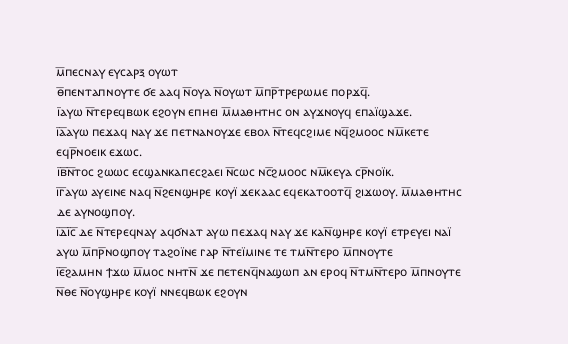ⲙ̅ⲡⲉⲥⲛⲁⲩ ⲉⲩⲥⲁⲣⲝ ⲟⲩⲱⲧ
ⲑ̅ⲡⲉⲛⲧⲁⲡⲛⲟⲩⲧⲉ ϭⲉ ⲁⲁϥ ⲛ̅ⲟⲩⲁ ⲛ̅ⲟⲩⲱⲧ ⲙ̅ⲡⲣ̅ⲧⲣⲉⲣⲱⲙⲉ ⲡⲟⲣϫϥ̅.
ⲓ̅ⲁⲩⲱ ⲛ̅ⲧⲉⲣⲉϥⲃⲱⲕ ⲉϩⲟⲩⲛ ⲉⲡⲏⲉⲓ ⲙ̅ⲙⲁⲑⲏⲧⲏⲥ ⲟⲛ ⲁⲩϫⲛⲟⲩϥ ⲉⲡⲁⲓ̈ϣⲁϫⲉ.
ⲓ̅ⲁ̅ⲁⲩⲱ ⲡⲉϫⲁϥ ⲛⲁⲩ ϫⲉ ⲡⲉⲧⲛⲁⲛⲟⲩϫⲉ ⲉⲃⲟⲗ ⲛ̅ⲧⲉϥⲥϩⲓⲙⲉ ⲛϥ̅ϩⲙⲟⲟⲥ ⲛⲙ̅ⲕⲉⲧⲉ ⲉϥⲣ̅ⲛⲟⲉⲓⲕ ⲉϫⲱⲥ.
ⲓ̅ⲃ̅ⲛ̅ⲧⲟⲥ ϩⲱⲱⲥ ⲉⲥϣⲁⲛⲕⲁⲡⲉⲥϩⲁⲉⲓ ⲛ̅ⲥⲱⲥ ⲛⲥ̅ϩⲙⲟⲟⲥ ⲛⲙ̅ⲕⲉⲩⲁ ⲥⲣ̅ⲛⲟⲓ̈ⲕ.
ⲓ̅ⲅ̅ⲁⲩⲱ ⲁⲩⲉⲓⲛⲉ ⲛⲁϥ ⲛ̅ϩⲉⲛϣⲏⲣⲉ ⲕⲟⲩⲓ̈ ϫⲉⲕⲁⲁⲥ ⲉϥⲉⲕⲁⲧⲟⲟⲧϥ̅ ϩⲓϫⲱⲟⲩ. ⲙ̅ⲙⲁⲑⲏⲧⲏⲥ ⲇⲉ ⲁⲩⲛⲟϣⲡⲟⲩ.
ⲓ̅ⲇ̅ⲓ̅ⲥ̅ ⲇⲉ ⲛ̅ⲧⲉⲣⲉϥⲛⲁⲩ ⲁϥϭⲛⲁⲧ ⲁⲩⲱ ⲡⲉϫⲁϥ ⲛⲁⲩ ϫⲉ ⲕⲁⲛ̅ϣⲏⲣⲉ ⲕⲟⲩⲓ̈ ⲉⲧⲣⲉⲩⲉⲓ ⲛⲁⲓ̈ ⲁⲩⲱ ⲙ̅ⲡⲣ̅ⲛⲟϣⲡⲟⲩ ⲧⲁϩⲟⲓ̈ⲛⲉ ⲅⲁⲣ ⲛ̅ⲧⲉⲓ̈ⲙⲓⲛⲉ ⲧⲉ ⲧⲙⲛ̅ⲧⲉⲣⲟ ⲙ̅ⲡⲛⲟⲩⲧⲉ
ⲓ̅ⲉ̅ϩⲁⲙⲏⲛ ϯϫⲱ ⲙ̅ⲙⲟⲥ ⲛⲏⲧⲛ̅ ϫⲉ ⲡⲉⲧⲉⲛϥ̅ⲛⲁϣⲱⲡ ⲁⲛ ⲉⲣⲟϥ ⲛ̅ⲧⲙⲛ̅ⲧⲉⲣⲟ ⲙ̅ⲡⲛⲟⲩⲧⲉ ⲛ̅ⲑⲉ ⲛ̅ⲟⲩϣⲏⲣⲉ ⲕⲟⲩⲓ̈ ⲛⲛⲉϥⲃⲱⲕ ⲉϩⲟⲩⲛ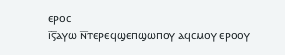ⲉⲣⲟⲥ
ⲓ̅ⲋ̅ⲁⲩⲱ ⲛ̅ⲧⲉⲣⲉϥϣⲉⲡϣⲱⲡⲟⲩ ⲁϥⲥⲙⲟⲩ ⲉⲣⲟⲟⲩ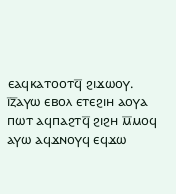ⲉⲁϥⲕⲁⲧⲟⲟⲧϥ̅ ϩⲓϫⲱⲟⲩ.
ⲓ̅ⲍ̅ⲁⲩⲱ ⲉⲃⲟⲗ ⲉⲧⲉϩⲓⲏ ⲁⲟⲩⲁ ⲡⲱⲧ ⲁϥⲡⲁϩⲧϥ̅ ϩⲓϩⲏ ⲙ̅ⲙⲟϥ ⲁⲩⲱ ⲁϥϫⲛⲟⲩϥ ⲉϥϫⲱ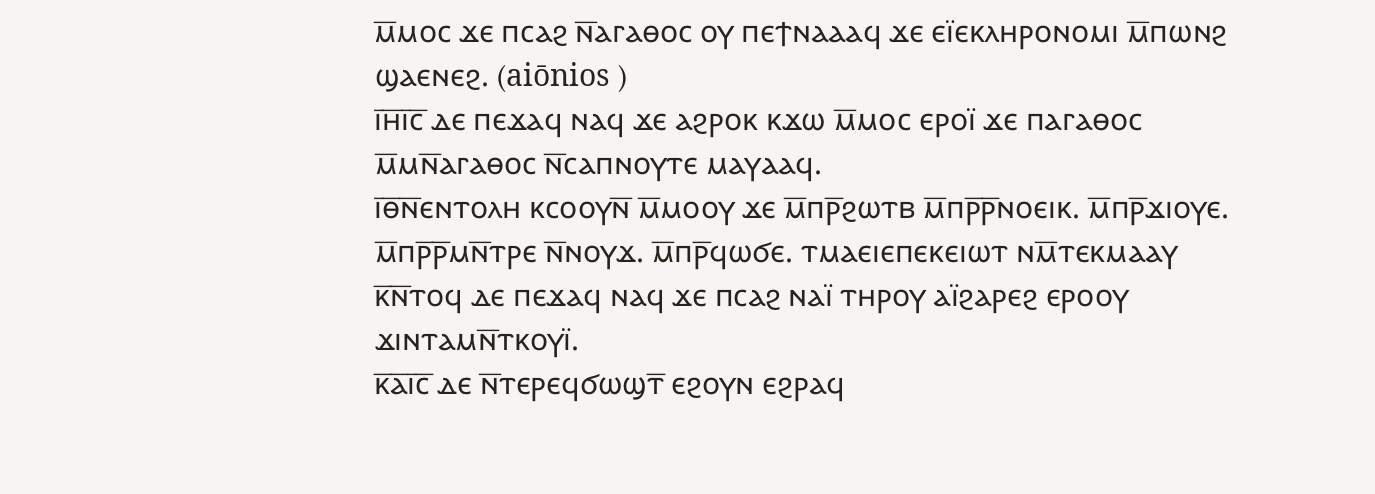ⲙ̅ⲙⲟⲥ ϫⲉ ⲡⲥⲁϩ ⲛ̅ⲁⲅⲁⲑⲟⲥ ⲟⲩ ⲡⲉϯⲛⲁⲁⲁϥ ϫⲉ ⲉⲓ̈ⲉⲕⲗⲏⲣⲟⲛⲟⲙⲓ ⲙ̅ⲡⲱⲛϩ ϣⲁⲉⲛⲉϩ. (aiōnios )
ⲓ̅ⲏ̅ⲓ̅ⲥ̅ ⲇⲉ ⲡⲉϫⲁϥ ⲛⲁϥ ϫⲉ ⲁϩⲣⲟⲕ ⲕϫⲱ ⲙ̅ⲙⲟⲥ ⲉⲣⲟⲓ̈ ϫⲉ ⲡⲁⲅⲁⲑⲟⲥ ⲙ̅ⲙⲛ̅ⲁⲅⲁⲑⲟⲥ ⲛ̅ⲥⲁⲡⲛⲟⲩⲧⲉ ⲙⲁⲩⲁⲁϥ.
ⲓ̅ⲑ̅ⲛ̅ⲉⲛⲧⲟⲗⲏ ⲕⲥⲟⲟⲩⲛ̅ ⲙ̅ⲙⲟⲟⲩ ϫⲉ ⲙ̅ⲡⲣ̅ϩⲱⲧⲃ ⲙ̅ⲡⲣ̅ⲣ̅ⲛⲟⲉⲓⲕ. ⲙ̅ⲡⲣ̅ϫⲓⲟⲩⲉ. ⲙ̅ⲡⲣ̅ⲣ̅ⲙⲛ̅ⲧⲣⲉ ⲛ̅ⲛⲟⲩϫ. ⲙ̅ⲡⲣ̅ϥⲱϭⲉ. ⲧⲙⲁⲉⲓⲉⲡⲉⲕⲉⲓⲱⲧ ⲛⲙ̅ⲧⲉⲕⲙⲁⲁⲩ
ⲕ̅ⲛ̅ⲧⲟϥ ⲇⲉ ⲡⲉϫⲁϥ ⲛⲁϥ ϫⲉ ⲡⲥⲁϩ ⲛⲁⲓ̈ ⲧⲏⲣⲟⲩ ⲁⲓ̈ϩⲁⲣⲉϩ ⲉⲣⲟⲟⲩ ϫⲓⲛⲧⲁⲙⲛ̅ⲧⲕⲟⲩⲓ̈.
ⲕ̅ⲁ̅ⲓ̅ⲥ̅ ⲇⲉ ⲛ̅ⲧⲉⲣⲉϥϭⲱϣⲧ̅ ⲉϩⲟⲩⲛ ⲉϩⲣⲁϥ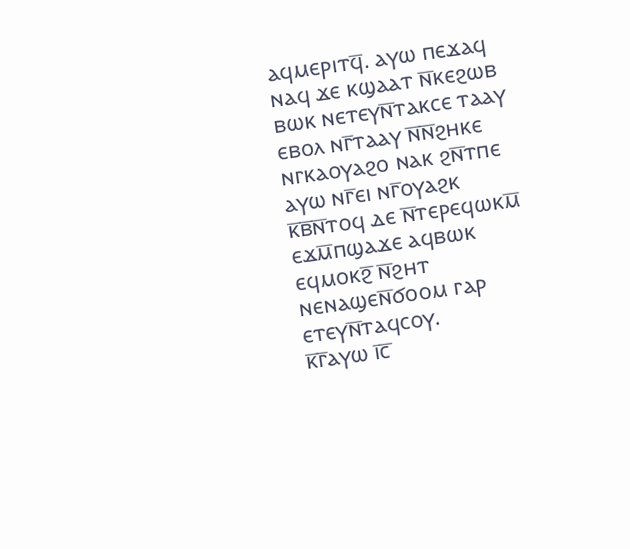ⲁϥⲙⲉⲣⲓⲧϥ̅. ⲁⲩⲱ ⲡⲉϫⲁϥ ⲛⲁϥ ϫⲉ ⲕϣⲁⲁⲧ ⲛ̅ⲕⲉϩⲱⲃ ⲃⲱⲕ ⲛⲉⲧⲉⲩⲛ̅ⲧⲁⲕⲥⲉ ⲧⲁⲁⲩ ⲉⲃⲟⲗ ⲛⲅ̅ⲧⲁⲁⲩ ⲛ̅ⲛ̅ϩⲏⲕⲉ ⲛⲅⲕⲁⲟⲩⲁϩⲟ ⲛⲁⲕ ϩⲛ̅ⲧⲡⲉ ⲁⲩⲱ ⲛⲅ̅ⲉⲓ ⲛⲅ̅ⲟⲩⲁϩⲕ
ⲕ̅ⲃ̅ⲛ̅ⲧⲟϥ ⲇⲉ ⲛ̅ⲧⲉⲣⲉϥⲱⲕⲙ̅ ⲉϫⲙ̅ⲡϣⲁϫⲉ ⲁϥⲃⲱⲕ ⲉϥⲙⲟⲕϩ̅ ⲛ̅ϩⲏⲧ ⲛⲉⲛⲁϣⲉⲛ̅ϭⲟⲟⲙ ⲅⲁⲣ ⲉⲧⲉⲩⲛ̅ⲧⲁϥⲥⲟⲩ.
ⲕ̅ⲅ̅ⲁⲩⲱ ⲓ̅ⲥ̅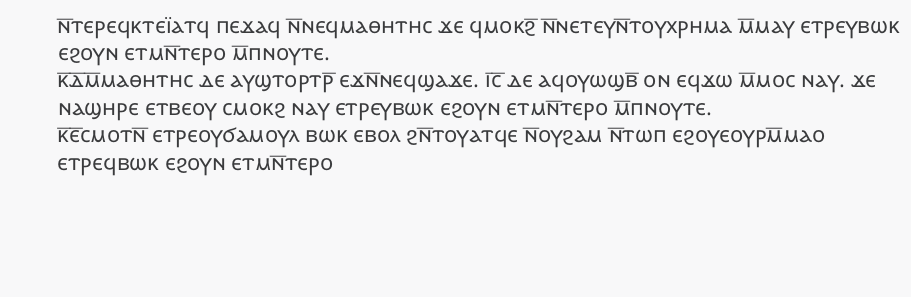ⲛ̅ⲧⲉⲣⲉϥⲕⲧⲉⲓ̈ⲁⲧϥ ⲡⲉϫⲁϥ ⲛ̅ⲛⲉϥⲙⲁⲑⲏⲧⲏⲥ ϫⲉ ϥⲙⲟⲕϩ̅ ⲛ̅ⲛⲉⲧⲉⲩⲛ̅ⲧⲟⲩⲭⲣⲏⲙⲁ ⲙ̅ⲙⲁⲩ ⲉⲧⲣⲉⲩⲃⲱⲕ ⲉϩⲟⲩⲛ ⲉⲧⲙⲛ̅ⲧⲉⲣⲟ ⲙ̅ⲡⲛⲟⲩⲧⲉ.
ⲕ̅ⲇ̅ⲙ̅ⲙⲁⲑⲏⲧⲏⲥ ⲇⲉ ⲁⲩϣⲧⲟⲣⲧⲣ̅ ⲉϫⲛ̅ⲛⲉϥϣⲁϫⲉ. ⲓ̅ⲥ̅ ⲇⲉ ⲁϥⲟⲩⲱϣⲃ̅ ⲟⲛ ⲉϥϫⲱ ⲙ̅ⲙⲟⲥ ⲛⲁⲩ. ϫⲉ ⲛⲁϣⲏⲣⲉ ⲉⲧⲃⲉⲟⲩ ⲥⲙⲟⲕϩ ⲛⲁⲩ ⲉⲧⲣⲉⲩⲃⲱⲕ ⲉϩⲟⲩⲛ ⲉⲧⲙⲛ̅ⲧⲉⲣⲟ ⲙ̅ⲡⲛⲟⲩⲧⲉ.
ⲕ̅ⲉ̅ⲥⲙⲟⲧⲛ̅ ⲉⲧⲣⲉⲟⲩϭⲁⲙⲟⲩⲗ ⲃⲱⲕ ⲉⲃⲟⲗ ϩⲛ̅ⲧⲟⲩⲁⲧϥⲉ ⲛ̅ⲟⲩϩⲁⲙ ⲛ̅ⲧⲱⲡ ⲉϩⲟⲩⲉⲟⲩⲣⲙ̅ⲙⲁⲟ ⲉⲧⲣⲉϥⲃⲱⲕ ⲉϩⲟⲩⲛ ⲉⲧⲙⲛ̅ⲧⲉⲣⲟ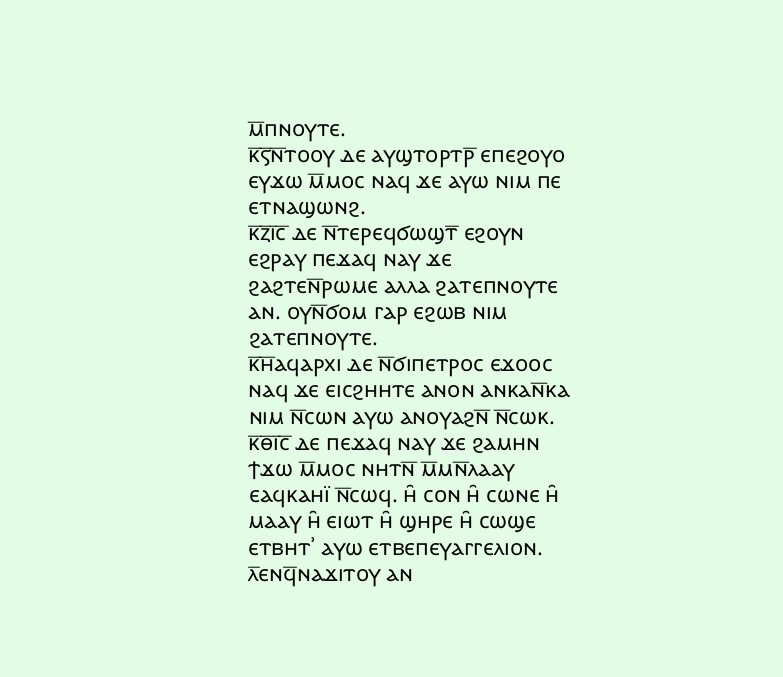ⲙ̅ⲡⲛⲟⲩⲧⲉ.
ⲕ̅ⲋ̅ⲛ̅ⲧⲟⲟⲩ ⲇⲉ ⲁⲩϣⲧⲟⲣⲧⲣ̅ ⲉⲡⲉϩⲟⲩⲟ ⲉⲩϫⲱ ⲙ̅ⲙⲟⲥ ⲛⲁϥ ϫⲉ ⲁⲩⲱ ⲛⲓⲙ ⲡⲉ ⲉⲧⲛⲁϣⲱⲛϩ.
ⲕ̅ⲍ̅ⲓ̅ⲥ̅ ⲇⲉ ⲛ̅ⲧⲉⲣⲉϥϭⲱϣⲧ̅ ⲉϩⲟⲩⲛ ⲉϩⲣⲁⲩ ⲡⲉϫⲁϥ ⲛⲁⲩ ϫⲉ ϩⲁϩⲧⲉⲛ̅ⲣⲱⲙⲉ ⲁⲗⲗⲁ ϩⲁⲧⲉⲡⲛⲟⲩⲧⲉ ⲁⲛ. ⲟⲩⲛ̅ϭⲟⲙ ⲅⲁⲣ ⲉϩⲱⲃ ⲛⲓⲙ ϩⲁⲧⲉⲡⲛⲟⲩⲧⲉ.
ⲕ̅ⲏ̅ⲁϥⲁⲣⲭⲓ ⲇⲉ ⲛ̅ϭⲓⲡⲉⲧⲣⲟⲥ ⲉϫⲟⲟⲥ ⲛⲁϥ ϫⲉ ⲉⲓⲥϩⲏⲏⲧⲉ ⲁⲛⲟⲛ ⲁⲛⲕⲁⲛ̅ⲕⲁ ⲛⲓⲙ ⲛ̅ⲥⲱⲛ ⲁⲩⲱ ⲁⲛⲟⲩⲁϩⲛ̅ ⲛ̅ⲥⲱⲕ.
ⲕ̅ⲑ̅ⲓ̅ⲥ̅ ⲇⲉ ⲡⲉϫⲁϥ ⲛⲁⲩ ϫⲉ ϩⲁⲙⲏⲛ ϯϫⲱ ⲙ̅ⲙⲟⲥ ⲛⲏⲧⲛ̅ ⲙ̅ⲙⲛ̅ⲗⲁⲁⲩ ⲉⲁϥⲕⲁⲏⲓ̈ ⲛ̅ⲥⲱϥ. ⲏ̑ ⲥⲟⲛ ⲏ̑ ⲥⲱⲛⲉ ⲏ̑ ⲙⲁⲁⲩ ⲏ̑ ⲉⲓⲱⲧ ⲏ̑ ϣⲏⲣⲉ ⲏ̑ ⲥⲱϣⲉ ⲉⲧⲃⲏⲧʾ ⲁⲩⲱ ⲉⲧⲃⲉⲡⲉⲩⲁⲅⲅⲉⲗⲓⲟⲛ.
ⲗ̅ⲉⲛϥ̅ⲛⲁϫⲓⲧⲟⲩ ⲁⲛ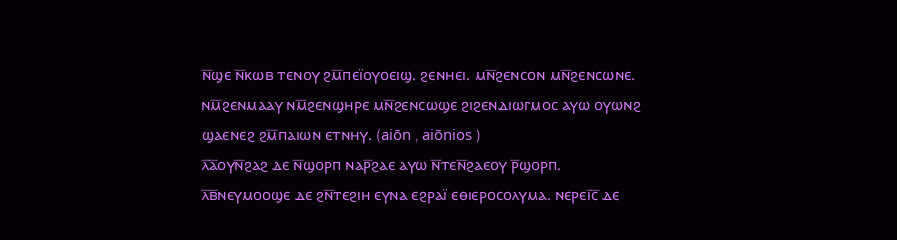ⲛ̅ϣⲉ ⲛ̅ⲕⲱⲃ ⲧⲉⲛⲟⲩ ϩⲙ̅ⲡⲉⲓ̈ⲟⲩⲟⲉⲓϣ. ϩⲉⲛⲏⲉⲓ. ⲙⲛ̅ϩⲉⲛⲥⲟⲛ ⲙⲛ̅ϩⲉⲛⲥⲱⲛⲉ. ⲛⲙ̅ϩⲉⲛⲙⲁⲁⲩ ⲛⲙ̅ϩⲉⲛϣⲏⲣⲉ ⲙⲛ̅ϩⲉⲛⲥⲱϣⲉ ϩⲓϩⲉⲛⲇⲓⲱⲅⲙⲟⲥ ⲁⲩⲱ ⲟⲩⲱⲛϩ ϣⲁⲉⲛⲉϩ ϩⲙ̅ⲡⲁⲓⲱⲛ ⲉⲧⲛⲏⲩ. (aiōn , aiōnios )
ⲗ̅ⲁ̅ⲟⲩⲛ̅ϩⲁϩ ⲇⲉ ⲛ̅ϣⲟⲣⲡ ⲛⲁⲣ̅ϩⲁⲉ ⲁⲩⲱ ⲛ̅ⲧⲉⲛ̅ϩⲁⲉⲟⲩ ⲣ̅ϣⲟⲣⲡ.
ⲗ̅ⲃ̅ⲛⲉⲩⲙⲟⲟϣⲉ ⲇⲉ ϩⲛ̅ⲧⲉϩⲓⲏ ⲉⲩⲛⲁ ⲉϩⲣⲁⲓ̈ ⲉⲑⲓⲉⲣⲟⲥⲟⲗⲩⲙⲁ. ⲛⲉⲣⲉⲓ̅ⲥ̅ ⲇⲉ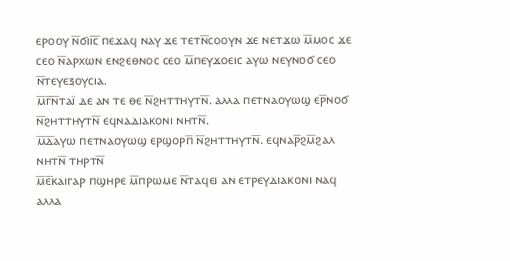ⲉⲣⲟⲟⲩ ⲛ̅ϭⲓⲓ̅ⲥ̅ ⲡⲉϫⲁϥ ⲛⲁⲩ ϫⲉ ⲧⲉⲧⲛ̅ⲥⲟⲟⲩⲛ ϫⲉ ⲛⲉⲧϫⲱ ⲙ̅ⲙⲟⲥ ϫⲉ ⲥⲉⲟ ⲛ̅ⲁⲣⲭⲱⲛ ⲉⲛϩⲉⲑⲛⲟⲥ ⲥⲉⲟ ⲙ̅ⲡⲉⲩϫⲟⲉⲓⲥ ⲁⲩⲱ ⲛⲉⲩⲛⲟϭ ⲥⲉⲟ ⲛ̅ⲧⲉⲩⲉⲝⲟⲩⲥⲓⲁ.
ⲙ̅ⲅ̅ⲛ̅ⲧⲁⲓ̈ ⲇⲉ ⲁⲛ ⲧⲉ ⲑⲉ ⲛ̅ϩⲏⲧⲧⲏⲩⲧⲛ̅. ⲁⲗⲗⲁ ⲡⲉⲧⲛⲁⲟⲩⲱϣ ⲉⲣ̅ⲛⲟϭ ⲛ̅ϩⲏⲧⲧⲏⲩⲧⲛ̅ ⲉϥⲛⲁⲇⲓⲁⲕⲟⲛⲓ ⲛⲏⲧⲛ̅.
ⲙ̅ⲇ̅ⲁⲩⲱ ⲡⲉⲧⲛⲁⲟⲩⲱϣ ⲉⲣϣⲟⲣⲡ̅ ⲛ̅ϩⲏⲧⲧⲏⲩⲧⲛ̅. ⲉϥⲛⲁⲣ̅ϩⲙ̅ϩⲁⲗ ⲛⲏⲧⲛ̅ ⲧⲏⲣⲧⲛ̅
ⲙ̅ⲉ̅ⲕⲁⲓⲅⲁⲣ ⲡϣⲏⲣⲉ ⲙ̅ⲡⲣⲱⲙⲉ ⲛ̅ⲧⲁϥⲉⲓ ⲁⲛ ⲉⲧⲣⲉⲩⲇⲓⲁⲕⲟⲛⲓ ⲛⲁϥ ⲁⲗⲗⲁ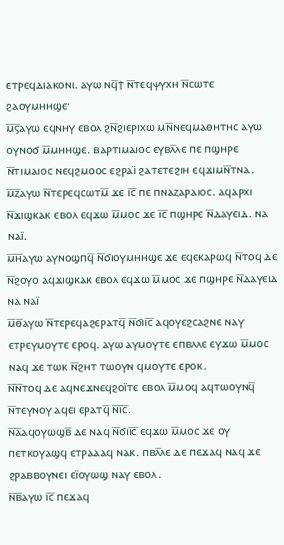ⲉⲧⲣⲉϥⲇⲓⲁⲕⲟⲛⲓ. ⲁⲩⲱ ⲛϥ̅ϯ ⲛ̅ⲧⲉϥⲯⲩⲭⲏ ⲛ̅ⲥⲱⲧⲉ ϩⲁⲟⲩⲙⲏⲏϣⲉ·
ⲙ̅ⲋ̅ⲁⲩⲱ ⲉϥⲛⲏⲩ ⲉⲃⲟⲗ ϩⲛ̅ϩⲓⲉⲣⲓⲭⲱ ⲙⲛ̅ⲛⲉϥⲙⲁⲑⲏⲧⲏⲥ ⲁⲩⲱ ⲟⲩⲛⲟϭ ⲙ̅ⲙⲏⲏϣⲉ. ⲃⲁⲣⲧⲓⲙⲁⲓⲟⲥ ⲉⲩⲃⲗ̅ⲗⲉ ⲡⲉ ⲡϣⲏⲣⲉ ⲛ̅ⲧⲓⲙⲁⲓⲟⲥ ⲛⲉϥϩⲙⲟⲟⲥ ⲉϩⲣⲁⲓ̈ ϩⲁⲧⲉⲧⲉϩⲓⲏ ⲉϥϫⲓⲙⲛ̅ⲧⲛⲁ.
ⲙ̅ⲍ̅ⲁⲩⲱ ⲛ̅ⲧⲉⲣⲉϥⲥⲱⲧⲙ̅ ϫⲉ ⲓ̅ⲥ̅ ⲡⲉ ⲡⲛⲁⲍⲁⲣⲁⲓⲟⲥ. ⲁϥⲁⲣⲭⲓ ⲛ̅ϫⲓϣⲕⲁⲕ ⲉⲃⲟⲗ ⲉϥϫⲱ ⲙ̅ⲙⲟⲥ ϫⲉ ⲓ̅ⲥ̅ ⲡϣⲏⲣⲉ ⲛ̅ⲇⲁⲩⲉⲓⲇ. ⲛⲁ ⲛⲁⲓ̈.
ⲙ̅ⲏ̅ⲁⲩⲱ ⲁⲩⲛⲟϣⲡϥ̅ ⲛ̅ϭⲓⲟⲩⲙⲏⲏϣⲉ ϫⲉ ⲉϥⲉⲕⲁⲣⲱϥ ⲛ̅ⲧⲟϥ ⲇⲉ ⲛ̅ϩⲟⲩⲟ ⲁϥϫⲓϣⲕⲁⲕ ⲉⲃⲟⲗ ⲉϥϫⲱ ⲙ̅ⲙⲟⲥ ϫⲉ ⲡϣⲏⲣⲉ ⲛ̅ⲇⲁⲩⲉⲓⲇ ⲛⲁ ⲛⲁⲓ̈
ⲙ̅ⲑ̅ⲁⲩⲱ ⲛ̅ⲧⲉⲣⲉϥⲁϩⲉⲣⲁⲧϥ̅ ⲛ̅ϭⲓⲓ̅ⲥ̅ ⲁϥⲟⲩⲉϩⲥⲁϩⲛⲉ ⲛⲁⲩ ⲉⲧⲣⲉⲩⲙⲟⲩⲧⲉ ⲉⲣⲟϥ. ⲁⲩⲱ ⲁⲩⲙⲟⲩⲧⲉ ⲉⲡⲃⲗⲗⲉ ⲉⲩϫⲱ ⲙ̅ⲙⲟⲥ ⲛⲁϥ ϫⲉ ⲧⲱⲕ ⲛ̅ϩⲏⲧ ⲧⲱⲟⲩⲛ ϥⲙⲟⲩⲧⲉ ⲉⲣⲟⲕ.
ⲛ̅ⲛ̅ⲧⲟϥ ⲇⲉ ⲁϥⲛⲉϫⲛⲉϥϩⲟⲓ̈ⲧⲉ ⲉⲃⲟⲗ ⲙ̅ⲙⲟϥ ⲁϥⲧⲱⲟⲩⲛϥ̅ ⲛ̅ⲧⲉⲩⲛⲟⲩ ⲁϥⲉⲓ ⲉⲣⲁⲧϥ̅ ⲛ̅ⲓ̅ⲥ̅.
ⲛ̅ⲁ̅ⲁϥⲟⲩⲱϣⲃ̅ ⲇⲉ ⲛⲁϥ ⲛ̅ϭⲓⲓ̅ⲥ̅ ⲉϥϫⲱ ⲙ̅ⲙⲟⲥ ϫⲉ ⲟⲩ ⲡⲉⲧⲕⲟⲩⲁϣϥ ⲉⲧⲣⲁⲁⲁϥ ⲛⲁⲕ. ⲡⲃⲗ̅ⲗⲉ ⲇⲉ ⲡⲉϫⲁϥ ⲛⲁϥ ϫⲉ ϩⲣⲁⲃⲃⲟⲩⲛⲉⲓ ⲉⲓ̈ⲟⲩⲱϣ ⲛⲁⲩ ⲉⲃⲟⲗ.
ⲛ̅ⲃ̅ⲁⲩⲱ ⲓ̅ⲥ̅ ⲡⲉϫⲁϥ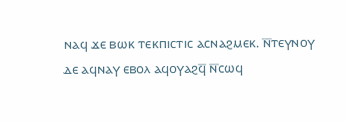ⲛⲁϥ ϫⲉ ⲃⲱⲕ ⲧⲉⲕⲡⲓⲥⲧⲓⲥ ⲁⲥⲛⲁϩⲙⲉⲕ. ⲛ̅ⲧⲉⲩⲛⲟⲩ ⲇⲉ ⲁϥⲛⲁⲩ ⲉⲃⲟⲗ ⲁϥⲟⲩⲁϩϥ̅ ⲛ̅ⲥⲱϥ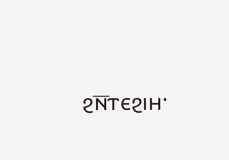ϩⲛ̅ⲧⲉϩⲓⲏ·